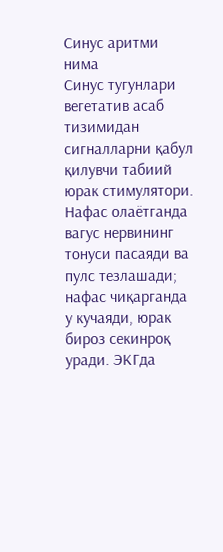Синус аритми нима
Синус тугунлари вегетатив асаб тизимидан сигналларни қабул қилувчи табиий юрак стимулятори. Нафас олаётганда вагус нервининг тонуси пасаяди ва пулс тезлашади; нафас чиқарганда у кучаяди, юрак бироз секинроқ уради. ЭКГда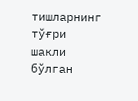тишларнинг тўғри шакли бўлган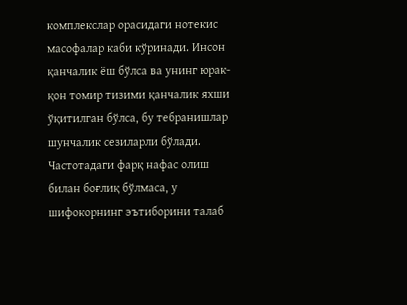комплекслар орасидаги нотекис масофалар каби кўринади. Инсон қанчалик ёш бўлса ва унинг юрак-қон томир тизими қанчалик яхши ўқитилган бўлса, бу тебранишлар шунчалик сезиларли бўлади. Частотадаги фарқ нафас олиш билан боғлиқ бўлмаса, у шифокорнинг эътиборини талаб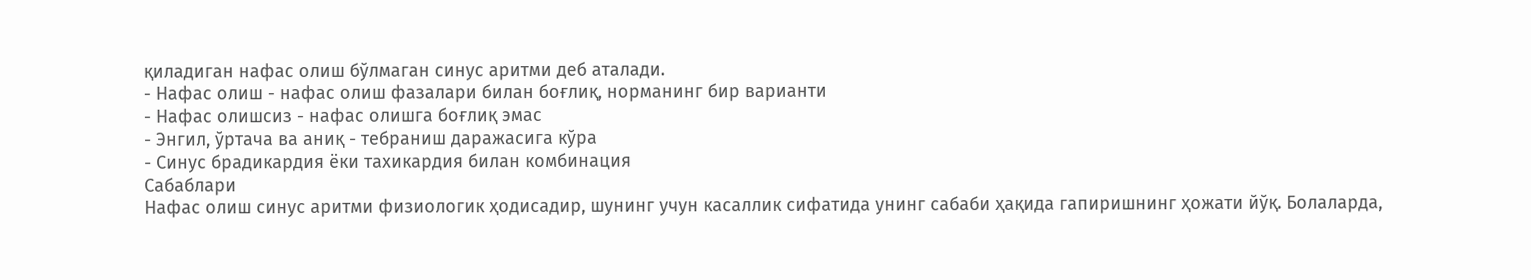қиладиган нафас олиш бўлмаган синус аритми деб аталади.
- Нафас олиш - нафас олиш фазалари билан боғлиқ, норманинг бир варианти
- Нафас олишсиз - нафас олишга боғлиқ эмас
- Энгил, ўртача ва аниқ - тебраниш даражасига кўра
- Синус брадикардия ёки тахикардия билан комбинация
Сабаблари
Нафас олиш синус аритми физиологик ҳодисадир, шунинг учун касаллик сифатида унинг сабаби ҳақида гапиришнинг ҳожати йўқ. Болаларда,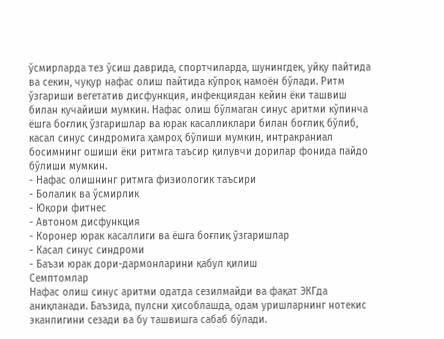ўсмирларда тез ўсиш даврида, спортчиларда, шунингдек, уйқу пайтида ва секин, чуқур нафас олиш пайтида кўпроқ намоён бўлади. Ритм ўзгариши вегетатив дисфункция, инфекциядан кейин ёки ташвиш билан кучайиши мумкин. Нафас олиш бўлмаган синус аритми кўпинча ёшга боғлиқ ўзгаришлар ва юрак касалликлари билан боғлиқ бўлиб, касал синус синдромига ҳамроҳ бўлиши мумкин, интракраниал босимнинг ошиши ёки ритмга таъсир қилувчи дорилар фонида пайдо бўлиши мумкин.
- Нафас олишнинг ритмга физиологик таъсири
- Болалик ва ўсмирлик
- Юқори фитнес
- Автоном дисфункция
- Коронер юрак касаллиги ва ёшга боғлиқ ўзгаришлар
- Касал синус синдроми
- Баъзи юрак дори-дармонларини қабул қилиш
Семптомлар
Нафас олиш синус аритми одатда сезилмайди ва фақат ЭКГда аниқланади. Баъзида, пулсни ҳисоблашда, одам уришларнинг нотекис эканлигини сезади ва бу ташвишга сабаб бўлади.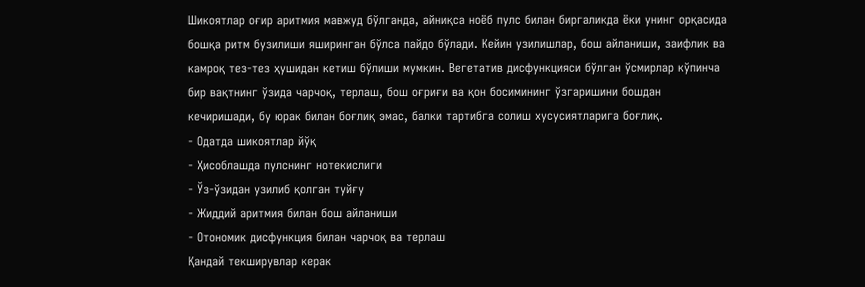Шикоятлар оғир аритмия мавжуд бўлганда, айниқса ноёб пулс билан биргаликда ёки унинг орқасида бошқа ритм бузилиши яширинган бўлса пайдо бўлади. Кейин узилишлар, бош айланиши, заифлик ва камроқ тез-тез ҳушидан кетиш бўлиши мумкин. Вегетатив дисфункцияси бўлган ўсмирлар кўпинча бир вақтнинг ўзида чарчоқ, терлаш, бош оғриғи ва қон босимининг ўзгаришини бошдан кечиришади, бу юрак билан боғлиқ эмас, балки тартибга солиш хусусиятларига боғлиқ.
- Одатда шикоятлар йўқ
- Ҳисоблашда пулснинг нотекислиги
- Ўз-ўзидан узилиб қолган туйғу
- Жиддий аритмия билан бош айланиши
- Отономик дисфункция билан чарчоқ ва терлаш
Қандай текширувлар керак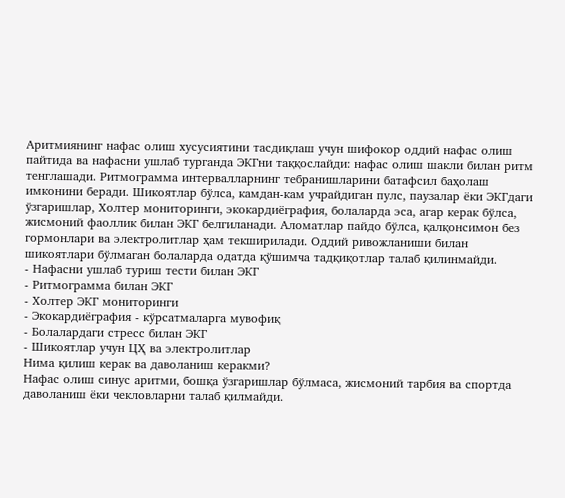Аритмиянинг нафас олиш хусусиятини тасдиқлаш учун шифокор оддий нафас олиш пайтида ва нафасни ушлаб турганда ЭКГни таққослайди: нафас олиш шакли билан ритм тенглашади. Ритмограмма интервалларнинг тебранишларини батафсил баҳолаш имконини беради. Шикоятлар бўлса, камдан-кам учрайдиган пулс, паузалар ёки ЭКГдаги ўзгаришлар, Холтер мониторинги, экокардиёграфия, болаларда эса, агар керак бўлса, жисмоний фаоллик билан ЭКГ белгиланади. Аломатлар пайдо бўлса, қалқонсимон без гормонлари ва электролитлар ҳам текширилади. Оддий ривожланиши билан шикоятлари бўлмаган болаларда одатда қўшимча тадқиқотлар талаб қилинмайди.
- Нафасни ушлаб туриш тести билан ЭКГ
- Ритмограмма билан ЭКГ
- Холтер ЭКГ мониторинги
- Экокардиёграфия - кўрсатмаларга мувофиқ
- Болалардаги стресс билан ЭКГ
- Шикоятлар учун ЦҲ ва электролитлар
Нима қилиш керак ва даволаниш керакми?
Нафас олиш синус аритми, бошқа ўзгаришлар бўлмаса, жисмоний тарбия ва спортда даволаниш ёки чекловларни талаб қилмайди.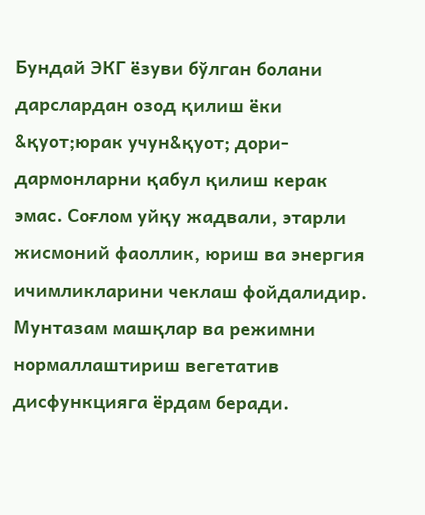Бундай ЭКГ ёзуви бўлган болани дарслардан озод қилиш ёки &қуот;юрак учун&қуот; дори-дармонларни қабул қилиш керак эмас. Соғлом уйқу жадвали, этарли жисмоний фаоллик, юриш ва энергия ичимликларини чеклаш фойдалидир. Мунтазам машқлар ва режимни нормаллаштириш вегетатив дисфункцияга ёрдам беради.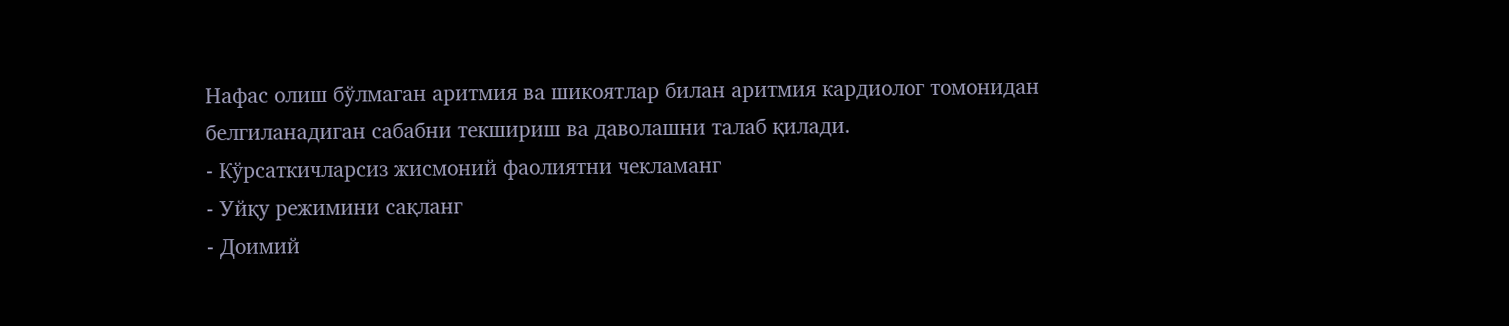Нафас олиш бўлмаган аритмия ва шикоятлар билан аритмия кардиолог томонидан белгиланадиган сабабни текшириш ва даволашни талаб қилади.
- Кўрсаткичларсиз жисмоний фаолиятни чекламанг
- Уйқу режимини сақланг
- Доимий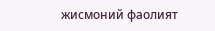жисмоний фаолият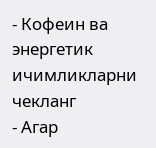- Кофеин ва энергетик ичимликларни чекланг
- Агар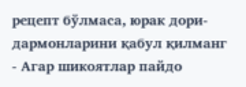рецепт бўлмаса, юрак дори-дармонларини қабул қилманг
- Агар шикоятлар пайдо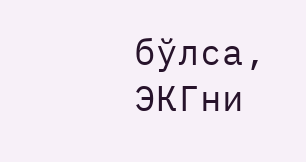бўлса, ЭКГни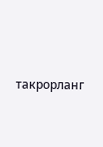такрорланг